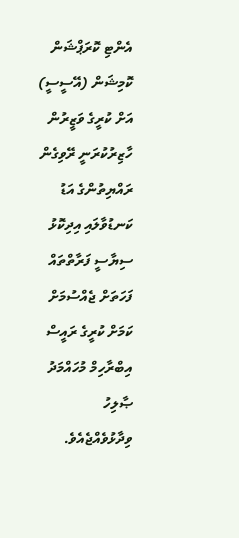އެންޓި ކޮރަޕްޝަން ކޮމިޝަން (އޭސީސީ) އަށް ކުރީގެ ވަޒީރުން ހާޒިރުކުރަނީ ރޭވިގެން ރައްޔިތުންގެ އަޑު ކަނޑުވާލައި އިދިކޮޅު ސިޔާސީ ފަރާތްތައް ފަހަތަށް ޖެއްސުމަށް ކަމަށް ކުރީގެ ރައީސް އިބްރާހިމް މުހައްމަދު ޞާލިހު ވިދާޅުވެއްޖެއެވެ.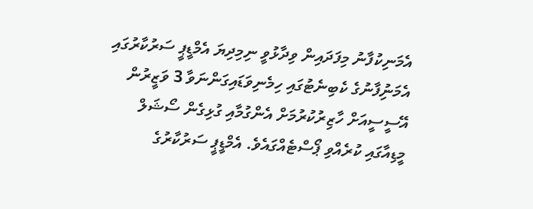އެމަނިކުފާނު މިފަދައިން ވިދާޅުވީ ނިމިދިޔަ އެމްޑީޕީ ސަރުކާރުގައި އެމަނިުފާނުގެ ކެބިނެޓުގައި ހިމެނިވަޑައިގަންނަވާ 3 ވަޒީރުން އޭސީސީއަށް ހާޒިރުކުރުމަށް އެންގުމާއި ގުޅިގެން ސޯޝަލް މީޑިއާގައި ކުރެއްވި ޕޯސްޓެއްގައެވެ. އެމްޑީޕީ ސަރުކާރުގެ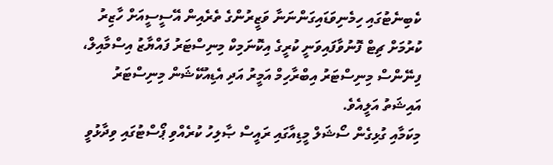ކެބިނެޓުގައި ހިމެނިވަޑައިގަންނަނާ ވަޒީރުންގެ ތެރެއިން އޭސީސީއަށް ހާޒިރު ކުރުމަށް ޗިޓް ފޮނުވާފައިވަނީ ކުރީގެ އިކޮނަމިކް މިނިސްޓަރު ފައްޔާޒު އިސްމާއިލް، ފިނޭންސް މިނިސްޓަރު އިބްރާހިމް އަމީރު އަދި އެޑިއުކޭޝަން މިނިސްޓަރު އައިޝަތު އަލީއެވެ.
މިކަމާއި ގުޅިގެން ސޯޝަލް މީޑިއާގައި ރައީސް ޞާލިހު ކުރެއްވި ޕޯސްޓުގައި ވިދާޅުވީ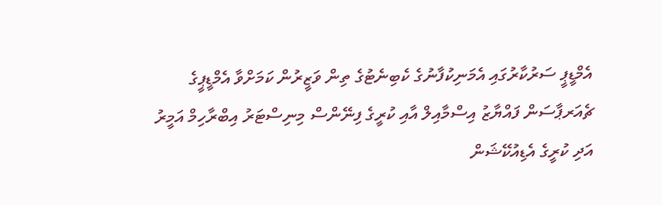އެމްޑީޕީ ސަރުކާރުގައި އެމަނިކުފާނުގެ ކެބިނެޓުގެ ތިން ވަޒީރުން ކަމަށްވާ އެމްޑީޕީގެ ޗެއަރޕާސަން ފައްޔާޒު އިސްމާއިލް އާއި ކުރީގެ ފިނޭންސް މިނިސްޓަރު އިބްރާހިމް އަމީރު އަދި ކުރީގެ އެޑިއުކޭޝަން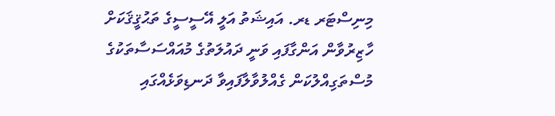މިނިސްޓަރ ޑރ. އައިޝަތު އަލީ އޭސީސީގެ ތަޙުޤީޤަކަށް ހާޒިރުވާން އަންގާފައި ވަނީ ދައުލަތުގެ މުއައްސަސާތަކުގެ މުސްތަގިއްލުކަން ގެއްލުވާލާފައިވާ ދަނޑިވަޅެއްގައި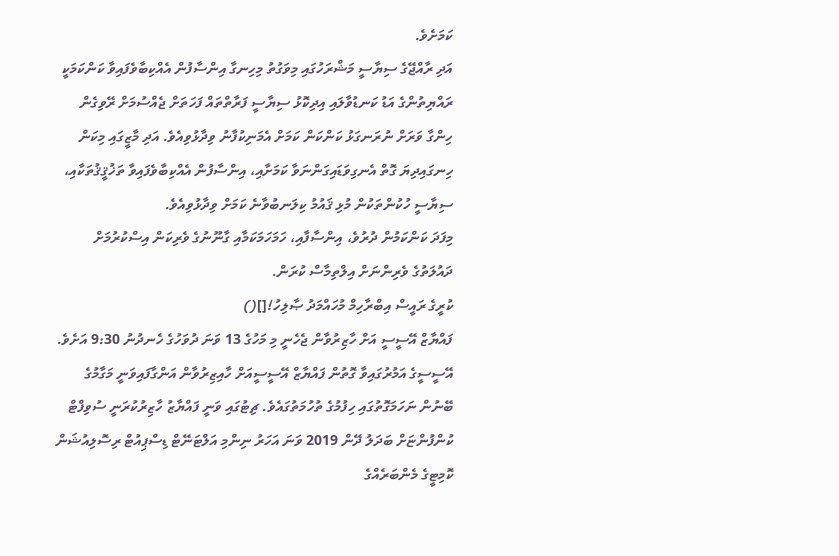ކަމަށެވެ.
އަދި ރާއްޖޭގެ ސިޔާސީ މަޝްރަހުގައި މިވަގުތު މިހިނގާ އިންސާފުން އެއްކިބާވެފައިވާ ކަންކަމަކީ ރައްޔިތުންގެ އަޑު ކަނޑުވާލައި އިދިކޮޅު ސިޔާސީ ފަރާތްތައް ފަހަތަށް ޖެއްސުމަށް ރޭވިގެން ހިންގާ ވަރަށް ނުރަނގަޅު ކަންކަން ކަމަށް އެމަނިކުފާނު ވިދާޅުވިއެވެ. އަދި މާޒީގައި މިކަން ހިނގައިދިޔަ ގޮތް އެނގިވަޑައިގަންނަވާ ކަމަށާއި، އިންސާފުން އެއްކިބާވެފައިވާ ތަޚުޤީޤުތަކާއި، ސިޔާސީ ހުކުންތަކުން މުޅި ޤައުމު ކިލަނބުވާނެ ކަމަށް ވިދާޅުވިއެވެ.
މިފަދަ ކަންކަމުން ދުރުވެ، އިންސާފާއި، ހަމަހަމަކަމާއި ގާނޫނުގެ ވެރިކަން އިސްކުރުމަށް ދައުލަތުގެ ވެރިންނަށް އިލްތިމާސް ކުރަން.
ކުރީގެ ރައީސް އިބްރާހިމް މުހައްމަދު ޞާލިހު![]()
ފައްޔާޒް އޭސީސީ އަށް ހާޒިރުވާން ޖެހެނީ މި މަހުގެ 13 ވަނަ ދުވަހުގެ ހެނދުނު 9:30 އަށެވެ. އޭސީސީގެ އަމުރުގައިވާ ގޮތުން ފައްޔާޒް އޭސީސީއަށް ހާއިޒިރުވާން އަންގާފައިވަނީ މަގާމުގެ ބޭނުން ނަހަމަގޮތުގައި ހިފުމުގެ ތުހުމަތުގައެވެ. ޗިޓުގައި ވަނީ ފައްޔާޒު ހާޒިރުކުރަނީ ސުވިފްޓް ކުންފުންޏަށް ބަދަލު ދޭން 2019 ވަނަ އަހަރު ނިންމި އަލްޓަނޭޓް ޑިސްޕިއުޓް ރިސޮލިއުޝަން ކޮމިޓީގެ މެންބަރެއްގެ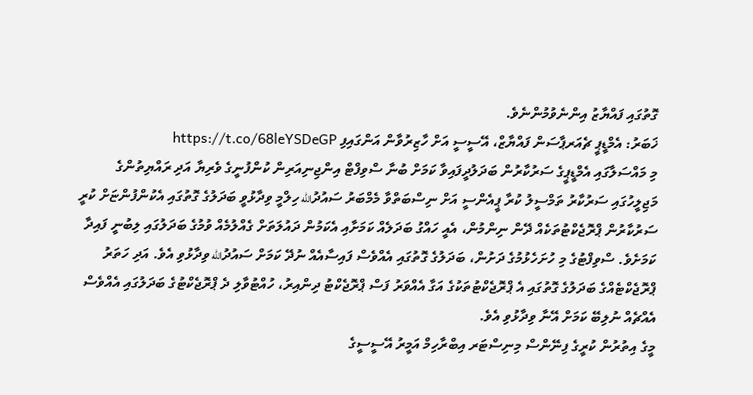ގޮތުގައި ފައްޔާޒު އިންނެވުމުންނެވެ.
ޚަބަރު: އެމްޑީޕީ ޗެއަރޕާސަން ފައްޔާޒް، އޭސީސީ އަށް ހާޒިރުވާން އަންގައިފި https://t.co/68leYSDeGP
މި މައްސަލާގައި އެމްޑީޕީގެ ސަރުކާރުން ބަދަލުދީފައިވާ ކަމަށް ބުނާ ސްވިފްޓް އިންޖިނިއަރިން ކުންފުނީގެ ވެރިޔާ އަދި ރައްޔިތުންގެ މަޖިލީހުގައި ސަރުކާރު ތަމްސީލު ކުރާ ޕީއެންސީ އަށް ނިސްބަތްވާ މެމްބަރު ސައުދުالله ހިލްމީ ވިދާޅުވީ ބަދަލުގެ ގޮތުގައި އެކުންފުންޏަށް ކުރީ ސަރުކާރުން ޕްރޮޖެކްޓުތަކެއް ދޭން ނިންމުން، އެއީ ހައްގު ބަދަލެއް ކަމަށާއި އެކަމުން ދައުލަތަށް ގެއްލުމެއް ވުމުގެ ބަދަލުގައި ލިބުނީ ފައިދާ ކަމަށެވެ. ސްވިފްޓުގެ މި ހުށަހެޅުމުގެ ދަށުން، ބަދަލުގެ ގޮތުގައި އެއްވެސް ފައިސާއެއް ނުދޭ ކަމަށް ސައުދުالله ވިދާޅުވި އެވެ. އަދި ހަތަރު ޕްރޮޖެކްޓެއްގެ ބަދަލުގެ ގޮތުގައި އެ ޕްރޮޖެކްޓުތަކުގެ އަގާ އެއްވަރު ފަސް ޕްރޮޖެކްޓު ދިންއިރު، ހުއްޓުވާލި ދެ ޕްރޮޖެކްޓުގެ ބަދަލުގައި އެއްވެސް އެއްޗެއް ނުލިބޭ ކަމަށް އޭނާ ވިދާޅުވި އެވެ.
މީގެ އިތުރުން ކުރީގެ ފިނޭންސް މިނިސްޓަރ އިބްރާހިމް އަމީރު އޭސީސީގެ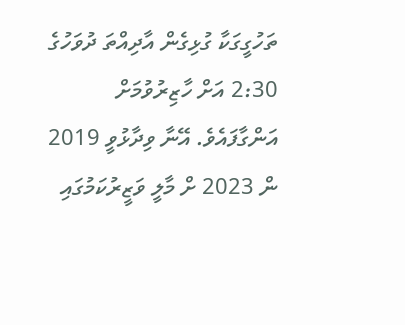ތަހުގީގަކާ ގުޅިގެން އާދިއްތަ ދުވަހުގެ 2:30 އަށް ހާޒިރުވުމަށް އަންގާފައެވެ. އޭނާ ވިދާޅުވީ 2019 ން 2023 ށް މާލީ ވަޒީރުކަމުގައި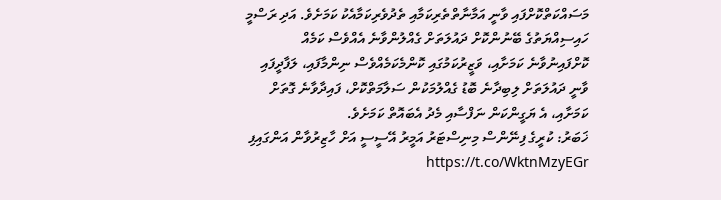މަސައްކަތްކޮށްފައި ވާނީ އަމާނާތްތެރިކަމާއި ތެދުވެރިކަމާއެކު ކަމަށެވެ. އަދި ރަސްމީ ހައިސިއްޔަތުގެ ބޭނުންކޮށް ދައުލަތަށް ގެއްލުންވާނެ އެއްވެސް ކަމެއް ކޮށްފައިނުވާނެ ކަމަށާއި، ވަޒީރުކަމުގައި ކޮންމެކަމެއްވެސް ނިންމާފައި، ލަފާދީފައި ވާނީ ދައުލަތަށް ލިބިދާނެ ބޮޑު ގެއްލުމަކުން ސަލާމަތްކޮށް، ފައިދާވާނެ ގޮތަށް ކަމަށާއި، އެ ޔަގީންކަން ނަފްސާއި މެދު އެބައޮތް ކަމަށެވެ.
ޚަބަރު: ކުރީގެ ފިނޭންސް މިނިސްޓަރު އަމީރު އޭސީސީ އަށް ހާޒިރުވާން އަންގައިފި https://t.co/WktnMzyEGr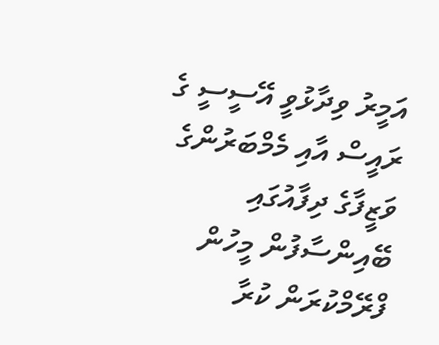އަމީރު ވިދާޅުވީ އޭސީސީ ގެ ރައީސް އާއި މެމްބަރުންގެ ވަޒީފާގެ ދިފާއުގައި ބޭއިންސާފުން މީހުން ފްރޭމްކުރަން ކުރާ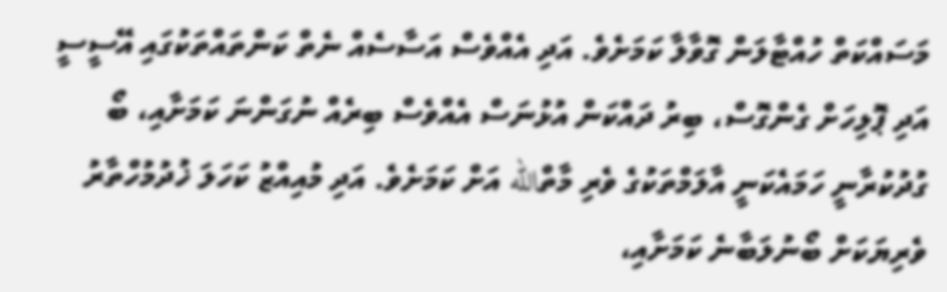މަސައްކަތް ހުއްޓާލަން ގޮވާލާ ކަމަށެވެ. އަދި އެއްވެސް އަސާސެއް ނެތް ކަންތައްތަކުގައި އޭސީސީ އަދި ޕޮލިހަށް ގެންގޮސް، ބިރު ދައްކަން އުޅުނަސް އެއްވެސް ބިރެއް ނުގަންނަ ކަމަށާއި، ބޯ ގުދުކުރާނީ ހަމައެކަނީ އާލަމްތަކުގެ ވެރި މާތްالله އަށް ކަމަށެވެ. އަދި މުއިއްޒު ކަހަލަ ޚުދުމުހްތާރު ވެރިޔަކަށް ބޯނުލަބާނެ ކަމަށާއި،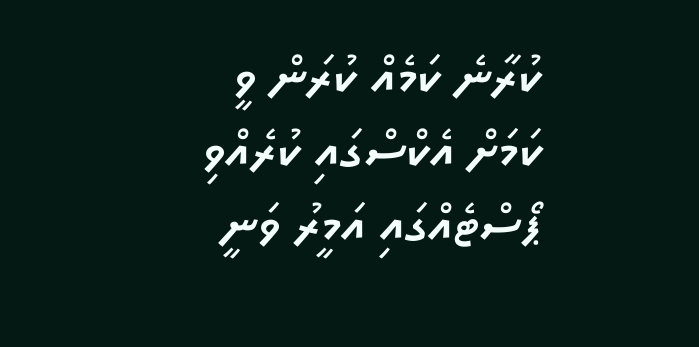ކުރާނެ ކަމެއް ކުރަން ވީ ކަމަށް އެކްސްގައި ކުރެއްވި ޕޯސްޓެއްގައި އަމީރު ވަނީ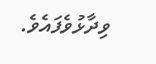ވިދާޅުވެފައެވެ.